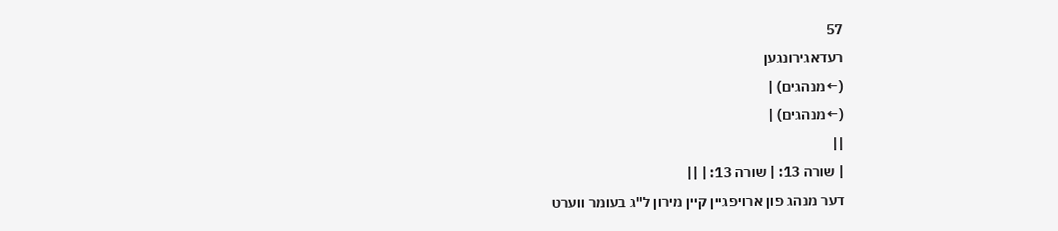57
רעדאגירונגען
(←מנהגים) |
(←מנהגים) |
||
| שורה 13: | שורה 13: | ||
דער מנהג פון ארויפגיין קיין מירון ל"ג בעומר ווערט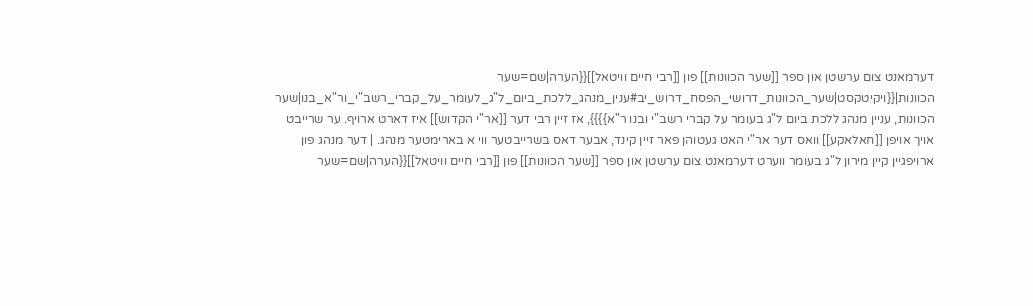דערמאנט צום ערשטן און ספר [[שער הכוונות]] פון [[רבי חיים וויטאל]]{{הערה|שם=שער הכוונות|{{ויקיטקסט|שער_הכוונות_דרושי_הפסח_דרוש_יב#ענין_מנהג_ללכת_ביום_ל"ג_לעומר_על_קברי_רשב"י_ור"א_בנו|שער הכוונות, עניין מנהג ללכת ביום ל"ג בעומר על קברי רשב"י ובנו ר"א}}}}, אז זיין רבי דער [[אר"י הקדוש]] איז דארט ארויף. ער שרייבט אויך אויפן [[חאלאקע]] וואס דער אר"י האט געטוהן פאר זיין קינד, אבער דאס בשרייבטער ווי א בארימטער מנהג. | דער מנהג פון ארויפגיין קיין מירון ל"ג בעומר ווערט דערמאנט צום ערשטן און ספר [[שער הכוונות]] פון [[רבי חיים וויטאל]]{{הערה|שם=שער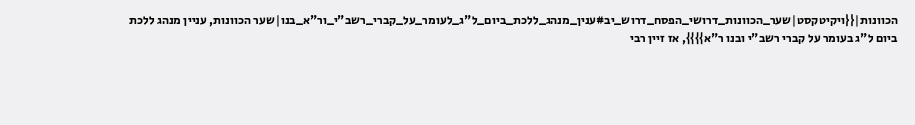הכוונות|{{ויקיטקסט|שער_הכוונות_דרושי_הפסח_דרוש_יב#ענין_מנהג_ללכת_ביום_ל"ג_לעומר_על_קברי_רשב"י_ור"א_בנו|שער הכוונות, עניין מנהג ללכת ביום ל"ג בעומר על קברי רשב"י ובנו ר"א}}}}, אז זיין רבי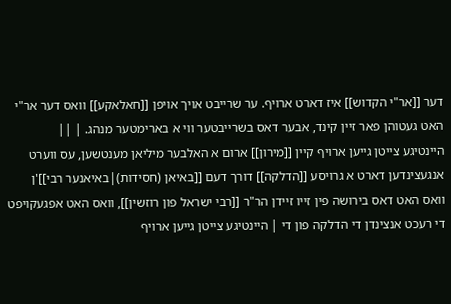דער [[אר"י הקדוש]] איז דארט ארויף. ער שרייבט אויך אויפן [[חאלאקע]] וואס דער אר"י האט געטוהן פאר זיין קינד, אבער דאס בשרייבטער ווי א בארימטער מנהג. | ||
היינטיגע צייטן גייען ארויף קיין [[מירון]] ארום א האלבער מיליאן מענטשען, עס ווערט אנגעצינדען דארט א גרויסע [[הדלקה]] דורך דעם [[באיאן (חסידות)|באיאנער רבי]]'ן וואס האט דאס בירושה פין זייו זיידן הר"ר [[רבי ישראל פון רוזשין]], וואס האט אפגעקויפט די רעכט אנצינדן די הדלקה פון די | היינטיגע צייטן גייען ארויף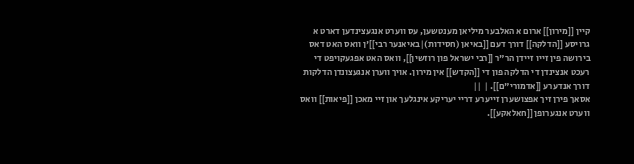קיין [[מירון]] ארום א האלבער מיליאן מענטשען, עס ווערט אנגעצינדען דארט א גרויסע [[הדלקה]] דורך דעם [[באיאן (חסידות)|באיאנער רבי]]'ן וואס האט דאס בירושה פין זייו זיידן הר"ר [[רבי ישראל פון רוזשין]], וואס האט אפגעקויפט די רעכט אנצינדן די הדלקה פון די [[הקדש]] אין מירון. אויך ווערן אנגעצונדן הדלקות דורך אנדערע [[אדמורי"ם]]. | ||
אסאך פירן זיך אפצושערן זייערע דריי יעריקע אינגלעך און זיי מאכן [[פיאות]] וואס ווערט אנגערופן [[חאלאקע]].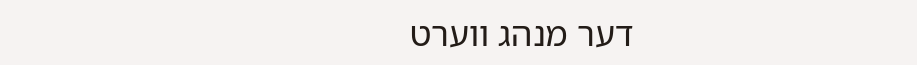דער מנהג ווערט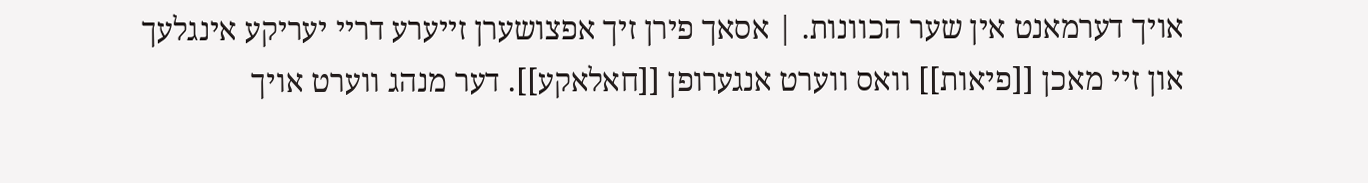אויך דערמאנט אין שער הכוונות. | אסאך פירן זיך אפצושערן זייערע דריי יעריקע אינגלעך און זיי מאכן [[פיאות]] וואס ווערט אנגערופן [[חאלאקע]]. דער מנהג ווערט אויך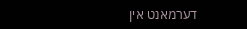דערמאנט אין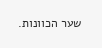שער הכוונות.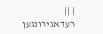| ||
רעדאגירונגען